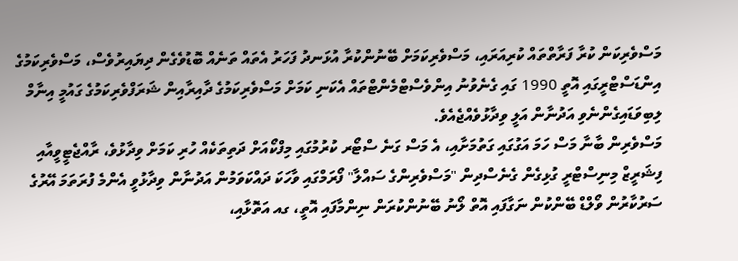މަސްވެރިކަން ކުރާ ފަރާތްތައް ކުރިއަރައި، މަސްވެރިކަމަށް ބޭނުންކުރާ އުޅަނދު ފަހަރު އެތައް ތަނެއް ބޮޑުވެގެން ދިޔައިރުވެސް، މަސްވެރިކަމުގެ އިންޑަސްޓްރީގައި އޮތީ 1990 ގައި ގެނެވުނު އިންވެސްޓްމެންޓްތައް އެކަނި ކަމަށް މަސްވެރިކަމުގެ ދާއިރާއިން ޝަރަފްވެރިކަމުގެ ގައުމީ އިނާމް ލިބިވަޑައިގެންނެވި އަދުނާން އަލީ ވިދާޅުވެއްޖެއެވެ.
މަސްވެރިން ބާނާ މަސް ހަމަ އަގުގައި ގަތުމަށާއި، އެ މަސް ގަނެ ސްޓޯރ ކުރުމުގައި މިފްކޯއަށް ދަތިތަކެއް ހުރި ކަމަށް ވިދާޅުވެ، ރާއްޖެޓީވީއާއި ފިޝަރީޒް މިނިސްޓްރީ ގުޅިގެން ގެނެސްދިން "މަސްވެރިންގެ ސައްލާ" ފޯރަމްގައި ވާހަކަ ދައްކަވަމުން އަދުނާން ވިދާޅުވީ އެންމެ ފުރަތަމަ އޭރުގެ ސަރުކާރުން ވޯލްޑް ބޭންކުން ނަގާފައި އޮތް ލޯނު ބޭނުންކުރަން ނިންމާފައި އޮތީ، ގއ އަތޮޅާއި،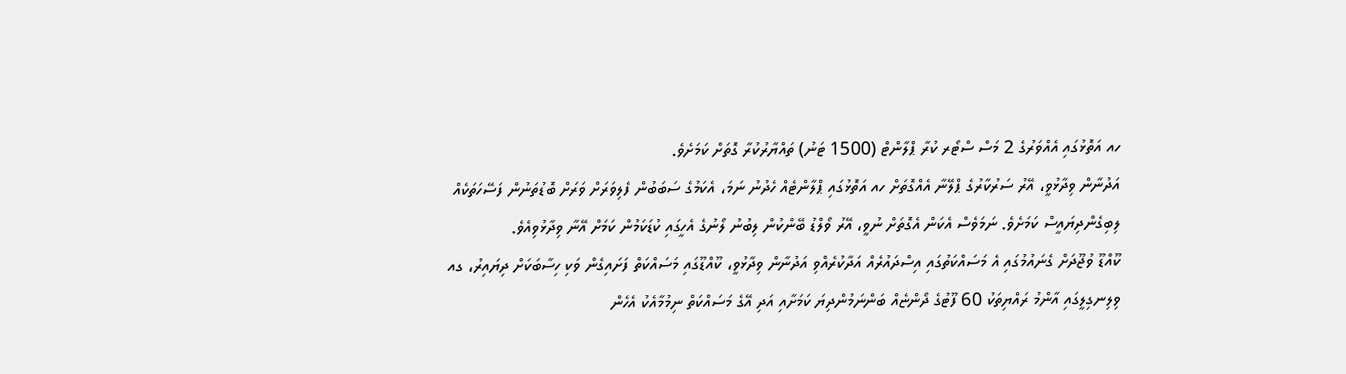ހއ އަތޮޅުގައި އެއްވަރުގެ 2 މަސް ސްޓޯރ ކުރާ ޕްލާންޓް (1500 ޓަނު) ތައްޔާރުކުރާ ގޮތަށް ކަމަށެވެ.
އަދުނާން ވިދާޅުވީ، އޭރު ސަރުކާރުގެ ޕްލޭނާ އެއްގޮތަށް ހއ އަތޮޅުގައި ޕްލާންޓެއް ހެދުނު ނަމަ، އެކަމުގެ ސަބަބުން ފެލިވަރަށް ވަރަށް ބޮޑުތަނުން ފަސޭހަތަކެއް ލިބިގެންދިޔައީސް ކަމަށެވެ. ނަމަވެސް އެކަން އެގޮތަށް ނުވީ، އޭރު ވޯލްޑު ބޭންކުން ލިބުނު ލޯނުގެ އެހީގައި ކުޑަކަމުން ކަމަށް އޭނާ ވިދާޅުވިއެވެ.
ކޫއްޑޫ ވުޖޫދަށް ގެނައުމުގައި އެ މަސައްކަތުގައި އިސްދައުރެއް އަދާކުރެއްވި އަދުނާން ވިދާޅުވީ، ކޫއްޑޫގައި މަސައްކަތް ފަށައިގެން ވަކި ހިސާބަކަށް ދިޔައިރު، ގއ ވިލިނގިލީގައި އާންމު ރައްޔިތަކު 60 ފޫޓުގެ ދޯންޏެއް ބަންނަމުންދިޔަ ކަމަށާއި އަދި އޭގެ މަސައްކަތް ނިމުމާއެކު އެހެން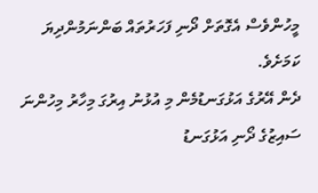މީހުންވެސް އެގޮތަށް ދޯނި ފަހަރުތައް ބަންނަމުންދިޔަ ކަމަށެވެ.
ދެން އޭރުގެ އަޅުގަނޑުމެން މި އުޅުނު އިރުގަ މިހާރު މިހުންނަ ސައިޒުގެ ދޯނި އަޅުގަނޑު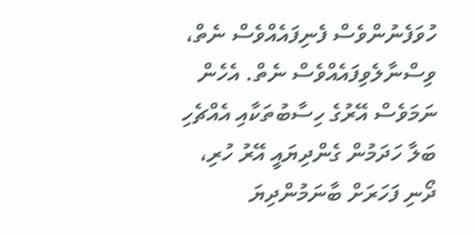ހުވަފެނުންވެސް ފެނިފައެއްވެސް ނެތް، ވިސްނާލެވިފައެއްވެސް ނެތް. އެހެން ނަމަވެސް އޭރުގެ ހިސާބުތަކާއި އެއްޗެހި ބަލާ ހަދަމުން ގެންދިޔައީ އޭރު ހުރި، ދޯނި ފަހަރަށް ބާނަމުންދިޔަ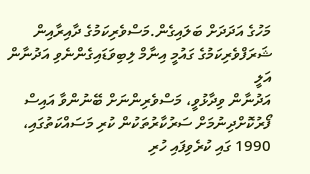މަހުގެ އަދަދަށް ބަލައިގެން.މަސްވެރިކަމުގެ ދާއިރާއިން ޝަރަފްވެރިކަމުގެ ގައުމީ އިނާމް ލިބިވަޑައިގެންނެވި އަދުނާން އަލީ
އަދުނާން ވިދާޅުވީ، މަސްވެރިންނަށް ބޭނުންވާ އައިސް ފޯރުކޮށްދިނުމަށް ސަރުކާރުތަކުން ކުރި މަސައްކަތުގައި، 1990 ގައި ކުރެވިފައި ހުރި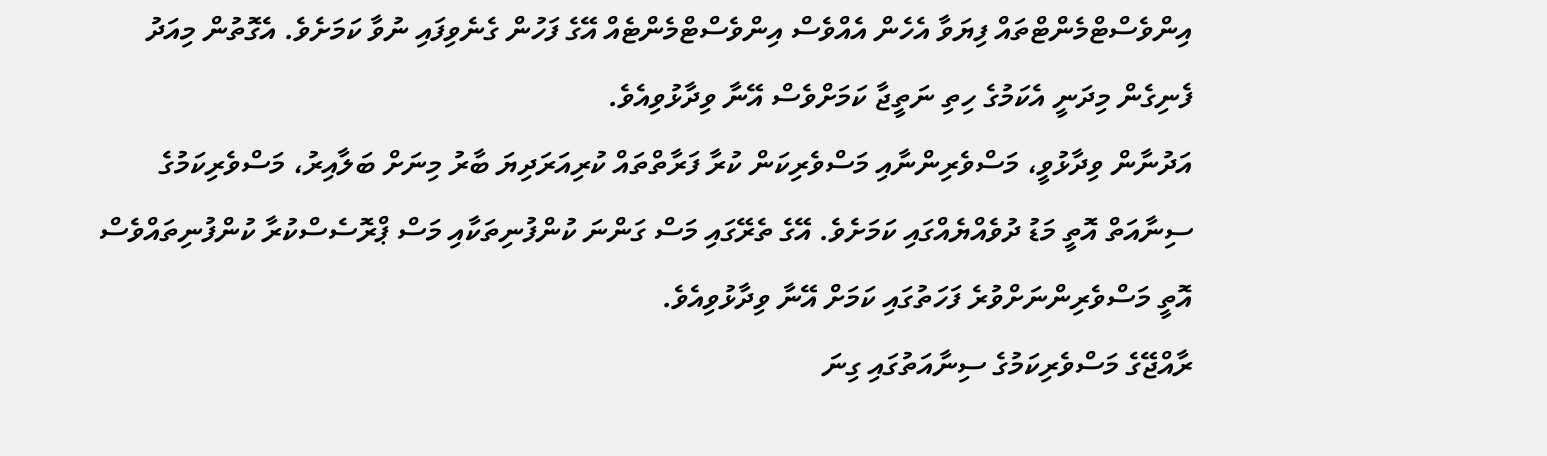އިންވެސްޓްމެންޓްތައް ފިޔަވާ އެހެން އެއްވެސް އިންވެސްޓްމެންޓެއް އޭގެ ފަހުން ގެނެވިފައި ނުވާ ކަމަށެވެ. އެގޮތުން މިއަދު ފެނިގެން މިދަނީ އެކަމުގެ ހިތި ނަތީޖާ ކަމަށްވެސް އޭނާ ވިދާޅުވިއެވެ.
އަދުނާން ވިދާޅުވީ، މަސްވެރިންނާއި މަސްވެރިކަން ކުރާ ފަރާތްތައް ކުރިއަރަދިޔަ ބާރު މިނަށް ބަލާއިރު، މަސްވެރިކަމުގެ ސިނާއަތް އޮތީ މަޑު ދުވެއްޔެއްގައި ކަމަށެވެ. އޭގެ ތެރޭގައި މަސް ގަންނަ ކުންފުނިތަކާއި މަސް ޕްރޮސެސްކުރާ ކުންފުނިތައްވެސް އޮތީ މަސްވެރިންނަށްވުރެ ފަހަތުގައި ކަމަށް އޭނާ ވިދާޅުވިއެވެ.
ރާއްޖޭގެ މަސްވެރިކަމުގެ ސިނާއަތުގައި ގިނަ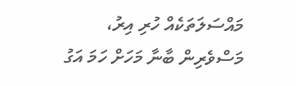މައްސަލަތަކެއް ހުރި އިރު، މަސްވެރިން ބާނާ މަހަށް ހަމަ އަގު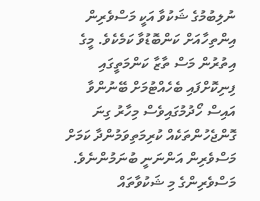ނުލިބުމުގެ ޝަކުވާ އަކީ މަސްވެރިން އިންތިހާއަށް ކަންބޮޑުވާ ކަމެކެވެ. މީގެ އިތުރުން މަސް ތާޒާ ކަންމަތީގައި ފިނިކޮށްފައި ބެހެއްޓުމަށް ބޭނުންވާ އައިސް ހޯދުމުގައިވެސް މިހާރު ގިނަ ގޮންޖެހުންތަކެއް ކުރިމަތިވަމުންދާ ކަމަށް މަސްވެރިން އަންނަނީ ބުނަމުންނެވެ.
މަސްވެރިންގެ މި ޝަކުވާތައް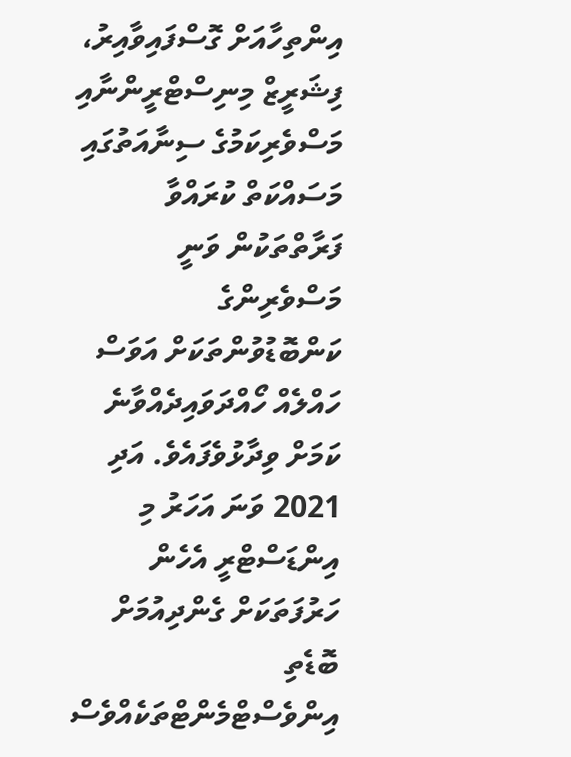އިންތިހާއަށް ގޮސްފައިވާއިރު، ފިޝަރީޒް މިނިސްޓްރީންނާއި މަސްވެރިކަމުގެ ސިނާއަތުގައި މަސައްކަތް ކުރައްވާ ފަރާތްތަކުން ވަނީ މަސްވެރިންގެ ކަންބޮޑުވުންތަކަށް އަވަސް ހައްލެއް ހޯއްދަވައިދެއްވާނެ ކަމަށް ވިދާޅުވެފައެވެ. އަދި 2021 ވަނަ އަހަރު މި އިންޑަސްޓްރީ އެހެން ހަރުފަތަކަށް ގެންދިއުމަށް ބޮޑެތި އިންވެސްޓްމެންޓްތަކެއްވެސް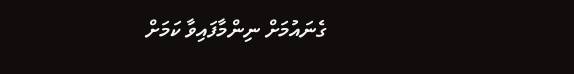ގެނައުމަށް ނިންމާފައިވާ ކަމަށް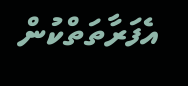އެފަރާތަތްކުން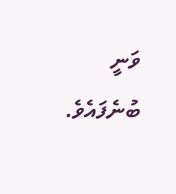ވަނީ ބުނެފައެވެ.